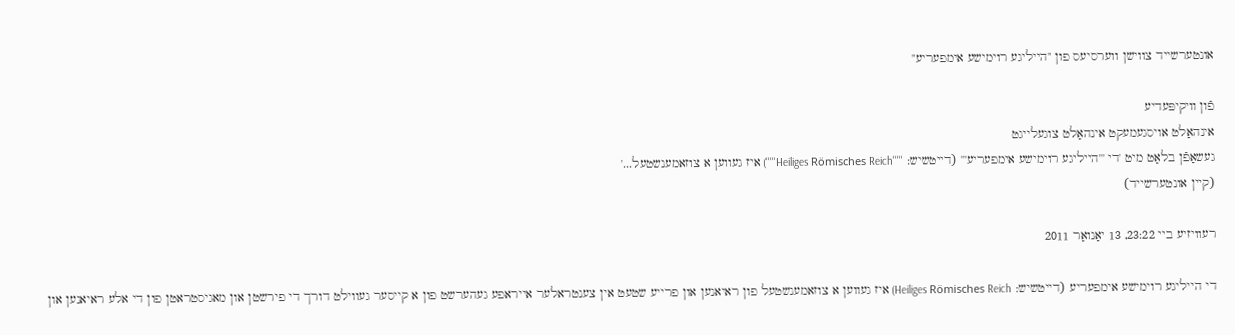אונטערשייד צווישן ווערסיעס פון "הייליגע רוימישע אימפעריע"

פֿון װיקיפּעדיע
אינהאַלט אויסגעמעקט אינהאַלט צוגעלייגט
געשאַפֿן בלאַט מיט 'די '''הייליגע רוימישע אימפעריע''' (דייטשיש: '''''Heiliges Römisches Reich''''') איז געווען א צוזאמענשטעל...'
(קיין אונטערשייד)

רעוויזיע ביי 23:22, 13 יאַנואַר 2011

די הייליגע רוימישע אימפעריע (דייטשיש: Heiliges Römisches Reich) איז געווען א צוזאמענשטעל פון ראיאנען און פרייע שטעט אין צענטראלער אייראפע געהערשט פון א קייסער געווילט דורך די פירשטן און מאגיסטראטן פון די אלע ראיאנען און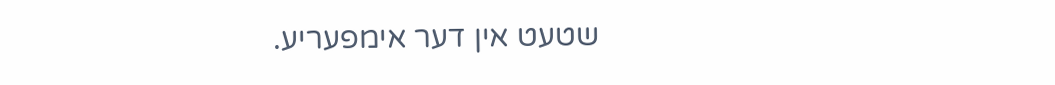שטעט אין דער אימפעריע.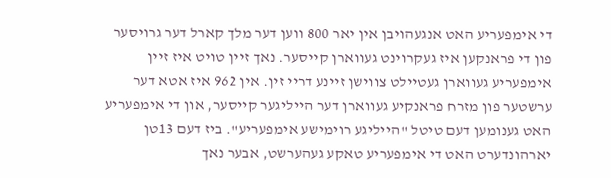די אימפעריע האט אנגעהויבן אין יאר 800 ווען דער מלך קארל דער גרויסער פון די פראנקען איז געקרוינט געווארן קייסער. נאך זיין טויט איז זיין אימפעריע געווארן געטיילט צווישן זיינע דריי זין. אין 962 איז אטא דער ערשטער פון מזרח פראנקיע געווארן דער הייליגער קייסער, און די אימפעריע האט גענומען דעם טיטל "הייליגע רוימישע אימפעריע". ביז דעם 13טן יארהונדערט האט די אימפעריע טאקע געהערשט, אבער נאך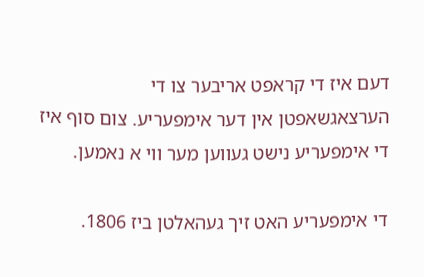דעם איז די קראפט אריבער צו די הערצאגשאפטן אין דער אימפעריע. צום סוף איז די אימפעריע נישט געווען מער ווי א נאמען.

די אימפעריע האט זיך געהאלטן ביז 1806.